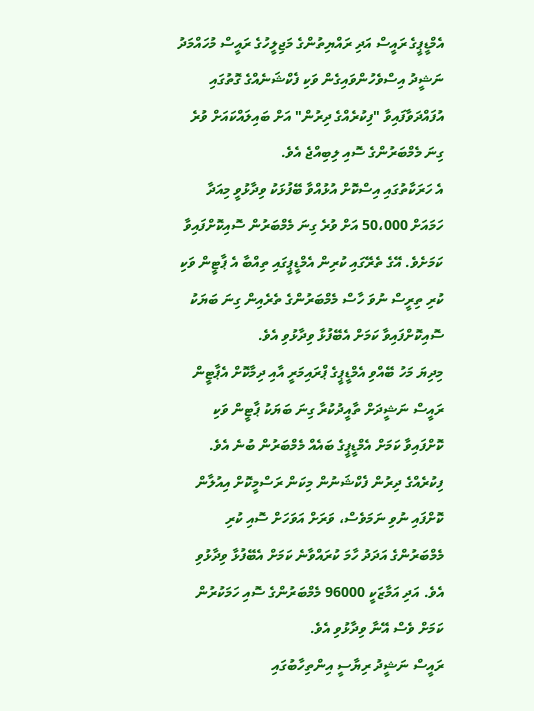އެމްޑީޕީގެ ރައީސް އަދި ރައްޔިތުންގެ މަޖިލީހުގެ ރައީސް މުހައްމަދު ނަޝީދު އިސްވެހުންވައިގެން ވަކި ފެކްޝަނެއްގެ ގޮތުގައި އުފައްދަވާފައިވާ "ފިކުރެއްގެ ދިރުން" އަށް ބައިލައްކައަށް ވުރެ ގިނަ މެމްބަރުންގެ ސޮއި ލިބިއްޖެ އެވެ.
އެ ހަރަކާތުގައި އިސްކޮށް އުޅުއްވާ ބޭފުޅަކު ވިދާޅުވީ މިއަދާ ހަމައަށް 50،000 އަށް ވުރެ ގިނަ މެމްބަރުން ސޮއިކޮށްފައިވާ ކަމަށެވެ. އޭގެ ތެރޭގައި ކުރިން އެމްޑީޕީގައި ތިއްބާ އެ ޕާޓީން ވަކި ކުރި ތިރީސް ނުވަ ހާސް މެމްބަރުންގެ ތެރެއިން ގިނަ ބަޔަކު ސޮއިކޮށްފައިވާ ކަމަށް އެބޭފުޅާ ވިދާޅުވި އެވެ.
މިދިޔަ މަހު ބޭއްވި އެމްޑީޕީގެ ޕްރައިމަރީ އާއި ދިމާކޮށް އެޕާޓީން ރައީސް ނަޝީދަށް ތާއީދުކުރާ ގިނަ ބަޔަކު ޕާޓީން ވަކި ކޮށްފައިވާ ކަމަށް އެމްޑީޕީގެ ބައެއް މެމްބަރުން ބުނެ އެވެ.
ފިކުރެއްގެ ދިރުން ފެކްޝަނުން މިކަން ރަސްމީކޮށް އިއުލާން ކޮށްފައި ނުވި ނަމަވެސް، ވަރަށް އަވަހަށް ސޮއި ކުރި މެމްބަރުންގެ އަދަދު ހާމަ ކުރައްވާނެ ކަމަށް އެބޭފުޅާ ވިދާޅުވި އެވެ. އަދި އަމާޒަކީ 96000 މެމްބަރުންގެ ސޮއި ހަމަކުރުން ކަމަށް ވެސް އޭނާ ވިދާޅުވި އެވެ.
ރައީސް ނަޝީދު ރިޔާސީ އިންތިހާބުގައި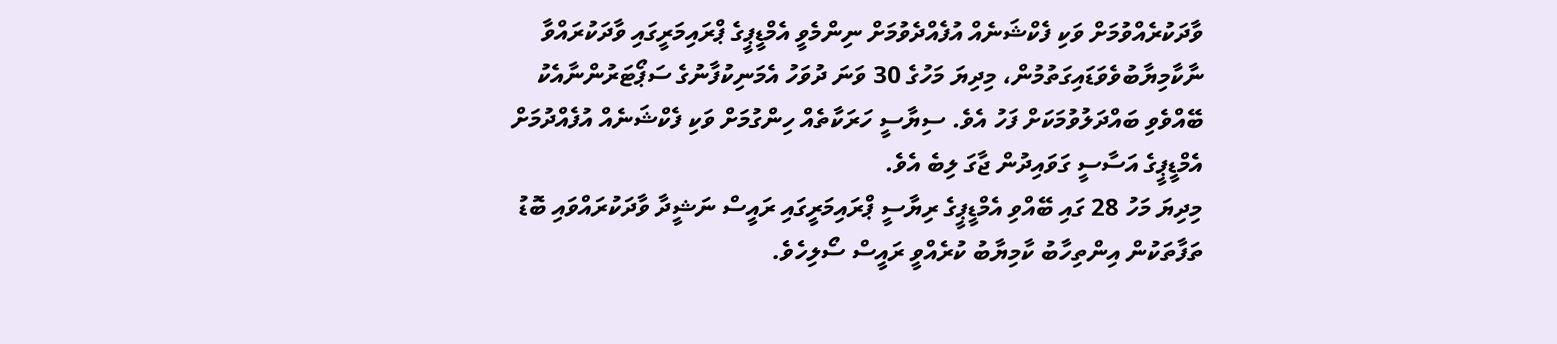ވާދަކުރެއްވުމަށް ވަކި ފެކްޝަނެއް އުފެއްދެވުމަށް ނިންމެވީ އެމްޑީޕީގެ ޕްރައިމަރީގައި ވާދަކުރައްވާ ނާކާމިޔާބުވެވަޑައިގަތުމުން، މިދިޔަ މަހުގެ 30 ވަނަ ދުވަހު އެމަނިކުފާނުގެ ސަޕޯޓަރުންނާއެކު ބޭއްވެވި ބައްދަލުވުމަކަށް ފަހު އެވެ. ސިޔާސީ ހަރަކާތެއް ހިންގުމަށް ވަކި ފެކްޝަނެއް އުފެއްދުމަށް އެމްޑީޕީގެ އަސާސީ ގަވައިދުން ޖާގަ ލިބެ އެވެ.
މިދިޔަ މަހު 28 ގައި ބޭއްވި އެމްޑީޕީގެ ރިޔާސީ ޕްރައިމަރީގައި ރައީސް ނަޝީދާ ވާދަކުރައްވައި ބޮޑު ތަފާތަކުން އިންތިހާބު ކާމިޔާބު ކުރެއްވީ ރައީސް ސޯލިހެވެ.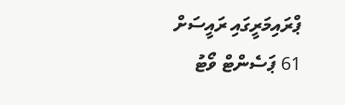ޕްރައިމަރީގައި ރައީސަށް 61 ޕަސެންޓް ވޯޓު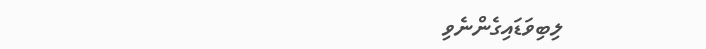ލިބިވަޑައިގެންނެވި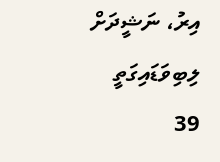އިރު، ނަޝީދަށް ލިބިވަޑައިގަތީ 39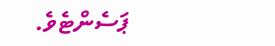ޕަސެންޓެވެ.